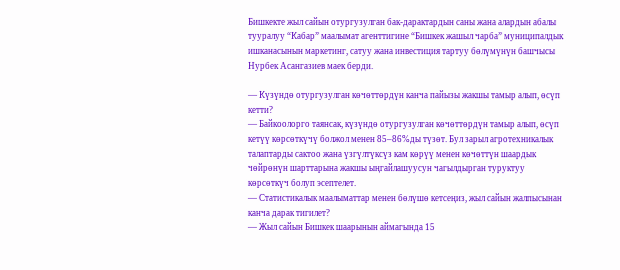Бишкекте жыл сайын отургузулган бак-дарактардын саны жана алардын абалы тууралуу “Кабар” маалымат агенттигине “Бишкек жашыл чарба” муниципалдык ишканасынын маркетинг, сатуу жана инвестиция тартуу бөлүмүнүн башчысы Нурбек Асангазиев маек берди.

— Күзүндө отургузулган көчөттөрдүн канча пайызы жакшы тамыр алып, өсүп кетти?
— Байкоолорго таянсак, күзүндө отургузулган көчөттөрдүн тамыр алып, өсүп кетүү көрсөткүчү болжол менен 85–86%ды түзөт. Бул зарыл агротехникалык талаптарды сактоо жана үзгүлтүксүз кам көрүү менен көчөттүн шаардык чөйрөнүн шарттарына жакшы ыңгайлашуусун чагылдырган туруктуу көрсөткүч болуп эсептелет.
— Статистикалык маалыматтар менен бөлүшө кетсеңиз, жыл сайын жалпысынан канча дарак тигилет?
— Жыл сайын Бишкек шаарынын аймагында 15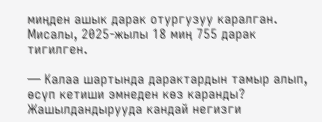миңден ашык дарак отургузуу каралган. Мисалы, 2025-жылы 18 миң 755 дарак тигилген.

— Калаа шартында дарактардын тамыр алып, өсүп кетиши эмнеден көз каранды? Жашылдандырууда кандай негизги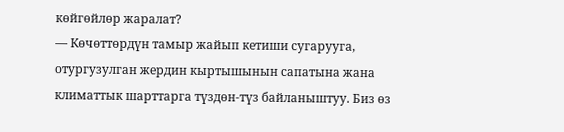көйгөйлөр жаралат?
— Көчөттөрдүн тамыр жайып кетиши сугарууга, отургузулган жердин кыртышынын сапатына жана климаттык шарттарга түздөн-түз байланыштуу. Биз өз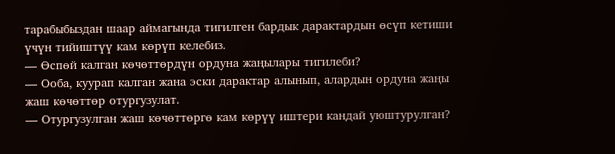тарабыбыздан шаар аймагында тигилген бардык дарактардын өсүп кетиши үчүн тийиштүү кам көрүп келебиз.
— Өспөй калган көчөттөрдүн ордуна жаңылары тигилеби?
— Ооба, куурап калган жана эски дарактар алынып, алардын ордуна жаңы жаш көчөттөр отургузулат.
— Отургузулган жаш көчөттөргө кам көрүү иштери кандай уюштурулган?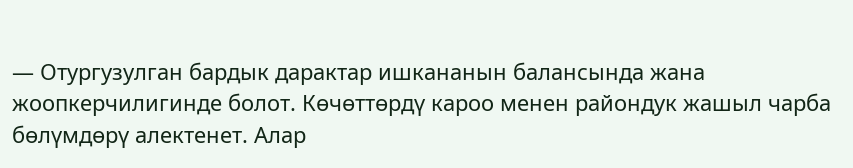— Отургузулган бардык дарактар ишкананын балансында жана жоопкерчилигинде болот. Көчөттөрдү кароо менен райондук жашыл чарба бөлүмдөрү алектенет. Алар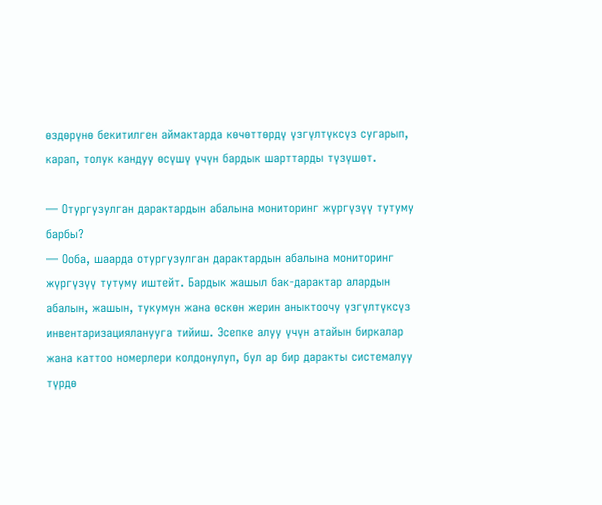өздөрүнө бекитилген аймактарда көчөттөрдү үзгүлтүксүз сугарып, карап, толук кандуу өсүшү үчүн бардык шарттарды түзүшөт.

— Отургузулган дарактардын абалына мониторинг жүргүзүү тутуму барбы?
— Ооба, шаарда отургузулган дарактардын абалына мониторинг жүргүзүү тутуму иштейт. Бардык жашыл бак-дарактар алардын абалын, жашын, тукумун жана өскөн жерин аныктоочу үзгүлтүксүз инвентаризацияланууга тийиш. Эсепке алуу үчүн атайын биркалар жана каттоо номерлери колдонулуп, бул ар бир даракты системалуу түрдө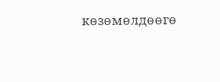көзөмөлдөөгө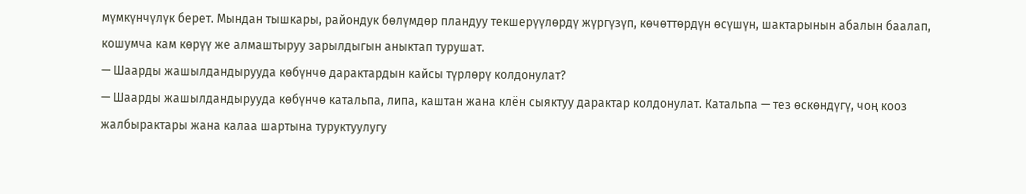мүмкүнчүлүк берет. Мындан тышкары, райондук бөлүмдөр пландуу текшерүүлөрдү жүргүзүп, көчөттөрдүн өсүшүн, шактарынын абалын баалап, кошумча кам көрүү же алмаштыруу зарылдыгын аныктап турушат.
— Шаарды жашылдандырууда көбүнчө дарактардын кайсы түрлөрү колдонулат?
— Шаарды жашылдандырууда көбүнчө катальпа, липа, каштан жана клён сыяктуу дарактар колдонулат. Катальпа — тез өскөндүгү, чоң кооз жалбырактары жана калаа шартына туруктуулугу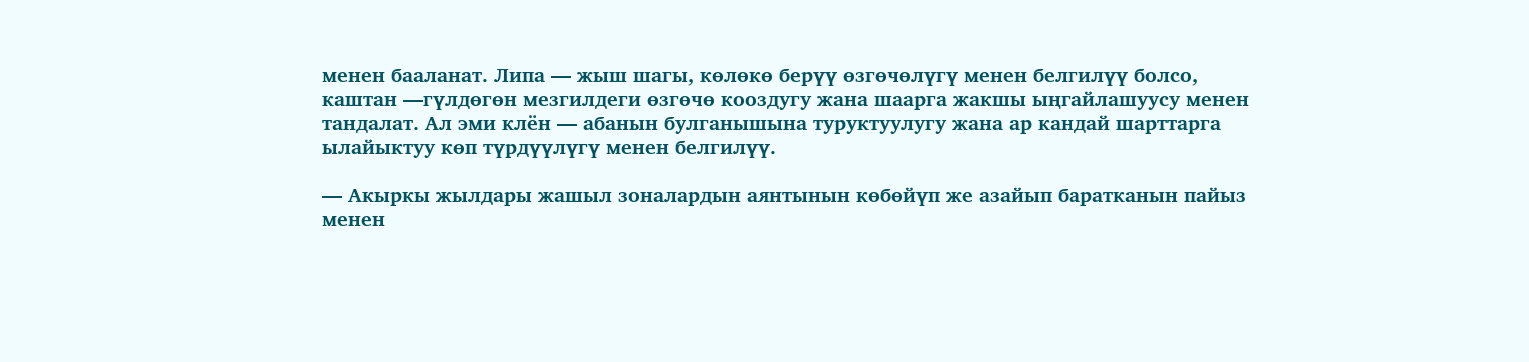менен бааланат. Липа — жыш шагы, көлөкө берүү өзгөчөлүгү менен белгилүү болсо, каштан —гүлдөгөн мезгилдеги өзгөчө кооздугу жана шаарга жакшы ыңгайлашуусу менен тандалат. Ал эми клён — абанын булганышына туруктуулугу жана ар кандай шарттарга ылайыктуу көп түрдүүлүгү менен белгилүү.

— Акыркы жылдары жашыл зоналардын аянтынын көбөйүп же азайып баратканын пайыз менен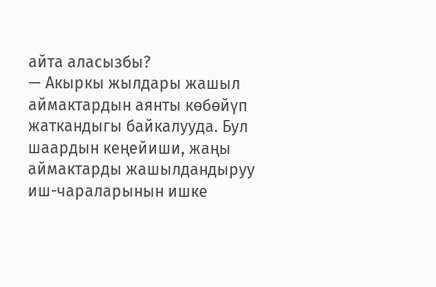айта аласызбы?
— Акыркы жылдары жашыл аймактардын аянты көбөйүп жаткандыгы байкалууда. Бул шаардын кеңейиши, жаңы аймактарды жашылдандыруу иш-чараларынын ишке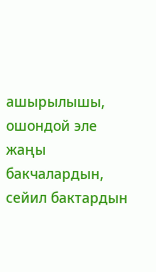ашырылышы, ошондой эле жаңы бакчалардын, сейил бактардын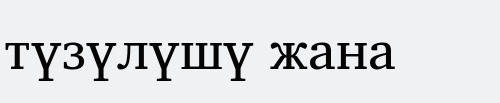түзүлүшү жана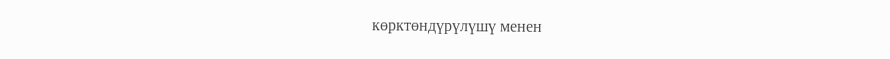көрктөндүрүлүшү менен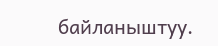байланыштуу.